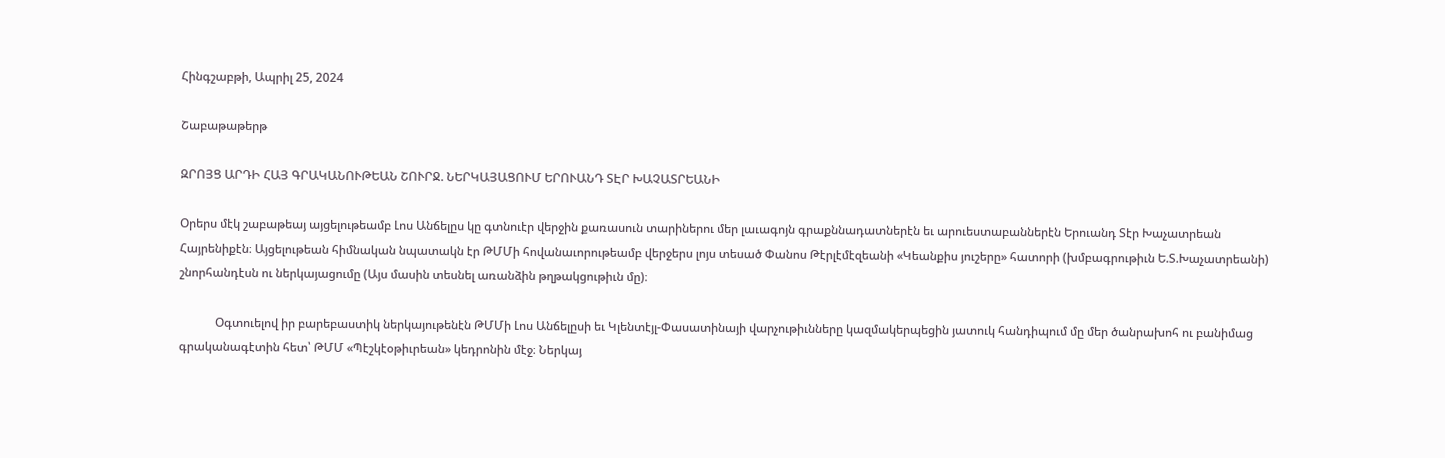Հինգշաբթի, Ապրիլ 25, 2024

Շաբաթաթերթ

ԶՐՈՅՑ ԱՐԴԻ ՀԱՅ ԳՐԱԿԱՆՈՒԹԵԱՆ ՇՈՒՐՋ. ՆԵՐԿԱՅԱՑՈՒՄ ԵՐՈՒԱՆԴ ՏԷՐ ԽԱՉԱՏՐԵԱՆԻ

Օրերս մէկ շաբաթեայ այցելութեամբ Լոս Անճելըս կը գտնուէր վերջին քառասուն տարիներու մեր լաւագոյն գրաքննադատներէն եւ արուեստաբաններէն Երուանդ Տէր Խաչատրեան Հայրենիքէն։ Այցելութեան հիմնական նպատակն էր ԹՄՄի հովանաւորութեամբ վերջերս լոյս տեսած Փանոս Թէրլէմէզեանի «Կեանքիս յուշերը» հատորի (խմբագրութիւն Ե.Տ.Խաչատրեանի) շնորհանդէսն ու ներկայացումը (Այս մասին տեսնել առանձին թղթակցութիւն մը)։

            Օգտուելով իր բարեբաստիկ ներկայութենէն ԹՄՄի Լոս Անճելըսի եւ Կլենտէյլ-Փասատինայի վարչութիւնները կազմակերպեցին յատուկ հանդիպում մը մեր ծանրախոհ ու բանիմաց գրականագէտին հետ՝ ԹՄՄ «Պէշկէօթիւրեան» կեդրոնին մէջ։ Ներկայ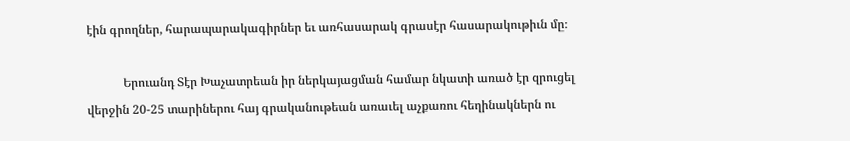էին գրողներ, հարապարակագիրներ եւ առհասարակ գրասէր հասարակութիւն մը։

            Երուանդ Տէր Խաչատրեան իր ներկայացման համար նկատի առած էր զրուցել վերջին 20-25 տարիներու հայ գրականութեան առաւել աչքառու հեղինակներն ու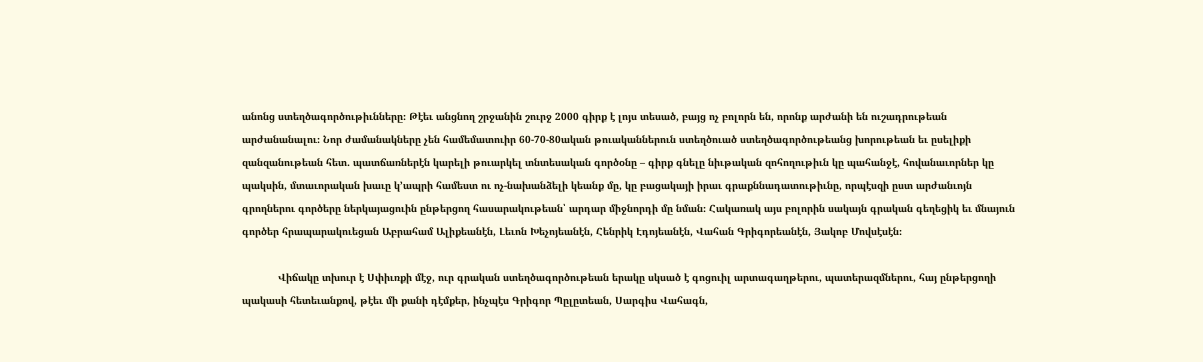անոնց ստեղծագործութիւնները։ Թէեւ անցնող շրջանին շուրջ 2000 գիրք է լոյս տեսած, բայց ոչ բոլորն են, որոնք արժանի են ուշադրութեան արժանանալու։ Նոր ժամանակները չեն համեմատուիր 60-70-80ական թուականներուն ստեղծուած ստեղծագործութեանց խորութեան եւ ըսելիքի զանզանութեան հետ. պատճառներէն կարելի թուարկել տնտեսական գործօնը – գիրք գնելը նիւթական զոհողութիւն կը պահանջէ, հովանաւորներ կը պակսին, մտաւորական խաւը կ՚ապրի համեստ ու ոչ-նախանձելի կեանք մը, կը բացակայի իրաւ գրաքննադատութիւնը, որպէսզի ըստ արժանւոյն գրողներու գործերը ներկայացուին ընթերցող հասարակութեան՝ արդար միջնորդի մը նման։ Հակառակ այս բոլորին սակայն գրական գեղեցիկ եւ մնայուն գործեր հրապարակուեցան Աբրահամ Ալիքեանէն, Լեւոն Խեչոյեանէն, Հենրիկ Էդոյեանէն, Վահան Գրիգորեանէն, Յակոբ Մովսէսէն։

            Վիճակը տխուր է Սփիւռքի մէջ, ուր գրական ստեղծագործութեան երակը սկսած է գոցուիլ արտագաղթերու, պատերազմներու, հայ ընթերցողի պակասի հետեւանքով, թէեւ մի քանի դէմքեր, ինչպէս Գրիգոր Պըլըտեան, Սարգիս Վահագն,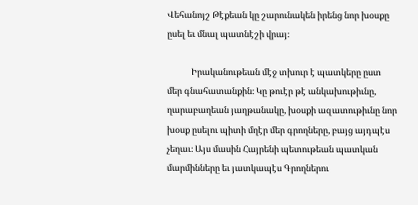Վեհանոյշ Թէքեան կը շարունակեն իրենց նոր խօսքը ըսել եւ մնալ պատնէշի վրայ։

            Իրականութեան մէջ տխուր է պատկերը ըստ մեր գնահատանքին։ Կը թուէր թէ անկախութիւնը, ղարաբաղեան յաղթանակը, խօսքի ազատութիւնը նոր խօսք ըսելու պիտի մղէր մեր գրողները, բայց այդպէս չեղաւ։ Այս մասին Հայրենի պետութեան պատկան մարմինները եւ յատկապէս Գրողներու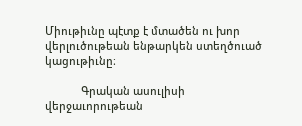Միութիւնը պէտք է մտածեն ու խոր վերլուծութեան ենթարկեն ստեղծուած կացութիւնը։

            Գրական ասուլիսի վերջաւորութեան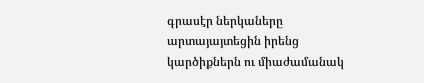գրասէր ներկաները արտայայտեցին իրենց կարծիքներն ու միաժամանակ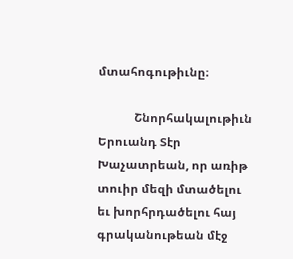մտահոգութիւնը։

            Շնորհակալութիւն Երուանդ Տէր Խաչատրեան, որ առիթ տուիր մեզի մտածելու եւ խորհրդածելու հայ գրականութեան մէջ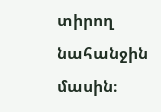տիրող նահանջին մասին։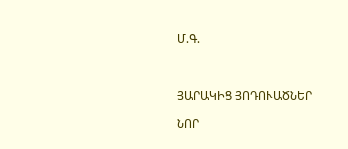Մ.Գ.



ՅԱՐԱԿԻՑ ՅՈԴՈՒԱԾՆԵՐ

ՆՈՐ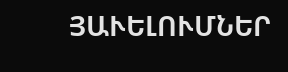ՅԱՒԵԼՈՒՄՆԵՐ